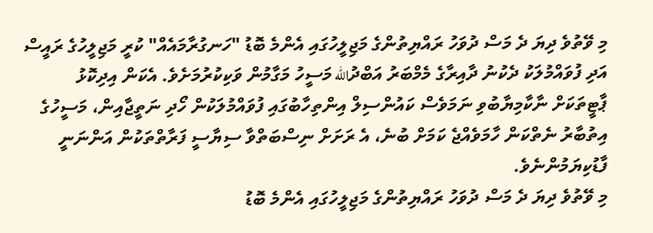މި ވޭތުވެ ދިޔަ ދެ މަސް ދުވަހު ރައްޔިތުންގެ މަޖިލީހުގައި އެންމެ ބޮޑު "ހަނގުރާމައެއް" ކުރީ މަޖިލީހުގެ ރައީސް އަދި ފުވައްމުލަކު ދެކުނު ދާއިރާގެ މެމްބަރު އަބްދުالله މަސީހު މަގާމުން ވަކިކުރުމަށެވެ. އެކަން އިދިކޮޅު ޕާޓީތަކަށް ނާކާމިޔާބުވި ނަމަވެސް ކައުންސިލް އިންތިހާބުގައި ފުވައްމުލަކުން ހޯދި ނަތީޖާއިން، މަސީހުގެ އިތުބާރު ނެތްކަން ހާމަވެއްޖެ ކަމަށް ބުނެ، އެ ރަށަށް ނިސްބަތްވާ ސިޔާސީ ފަރާތްތަކުން އަންނަނީ ފާޑުކިޔަމުންނެވެ.
މި ވޭތުވެ ދިޔަ ދެ މަސް ދުވަހު ރައްޔިތުންގެ މަޖިލީހުގައި އެންމެ ބޮޑު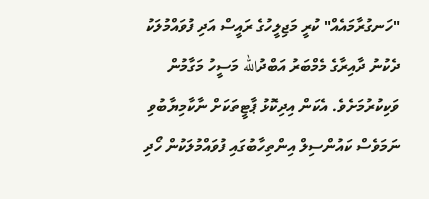"ހަނގުރާމައެއް" ކުރީ މަޖިލީހުގެ ރައީސް އަދި ފުވައްމުލަކު ދެކުނު ދާއިރާގެ މެމްބަރު އަބްދުالله މަސީހު މަގާމުން ވަކިކުރުމަށެވެ. އެކަން އިދިކޮޅު ޕާޓީތަކަށް ނާކާމިޔާބުވި ނަމަވެސް ކައުންސިލް އިންތިހާބުގައި ފުވައްމުލަކުން ހޯދި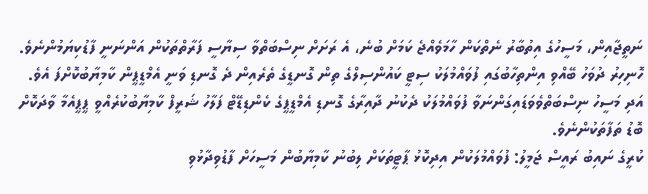ނަތީޖާއިން، މަސީހުގެ އިތުބާރު ނެތްކަން ހާމަވެއްޖެ ކަމަށް ބުނެ، އެ ރަށަށް ނިސްބަތްވާ ސިޔާސީ ފަރާތްތަކުން އަންނަނީ ފާޑުކިޔަމުންނެވެ.
ހޮނިހިރު ދުވަހު ބޭއްވި އިންތިހާބުގައި ފުވައްމުލަކު ސިޓީ ކައުންސިލްގެ ތިން ގޮނޑީގެ ތެރެއިން ދެ ގޮނޑި ވަނީ އެމްޑީޕީން ކާމިޔާބުކޮށްފަ އެވެ. އަދި މަސީހު ނިސްބަތްވެވަޑައިގަންނަވާ ފުވައްމުލަކު ދެކުނު ދާއިރާގެ ގޮނޑި އެމްޑީޕީގެ ކެންޑިޑޭޓް ފަލާހު ޝަރީފް ކާމިޔާބުކުރެއްވީ ޕީޕީއެމާ ވާދަކޮށް ބޮޑު ތަފާތަކުންނެވެ.
ކުރީގެ ނައިބު ރައީސް ޖަމީލު: ފުވައްމުލަކުން އިދިކޮޅު ޕާޓީތަކަށް ލިބުނު ކާމިޔާބުން މަސީހަށް ފާޑުވިދާޅުވި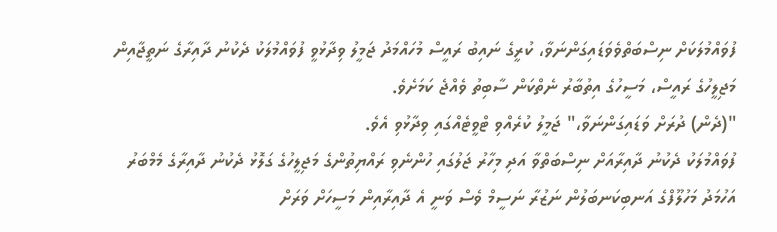ފުވައްމުލަކަށް ނިސްބަތްވެވަޑައިގަންނަވާ، ކުރީގެ ނައިބު ރައީސް މުހައްމަދު ޖަމީލު ވިދާޅުވީ ފުވައްމުލަކު ދެކުނު ދާއިރާގެ ނަތީޖާއިން މަޖިލީހުގެ ރައީސް، މަސީހުގެ އިތުބާރު ނެތްކަން ސާބިތު ވެއްޖެ ކަމަށެވެ.
"(ދެން) ދުރަށް ވަޑައިގަންނަވާ،" ޖަމީލު ކުރެއްވި ޓްވީޓެއްގައި ވިދާޅުވި އެވެ.
ފުވައްމުލަކު ދެކުނު ދާއިރާއަށް ނިސްބަތްވާ އަދި މިހާރު ޖަލުގައި ހުންނެވި ރައްޔިތުންގެ މަޖިލީހުގެ ގަލޮޅު ދެކުނު ދާއިރާގެ މެމްބަރު އަހުމަދު މަހުލޫފްގެ އަނބިކަނބަލުން ނަޒުރާ ނަސީމް ވެސް ވަނީ އެ ދާއިރާއިން މަސީހަށް ވަރަށް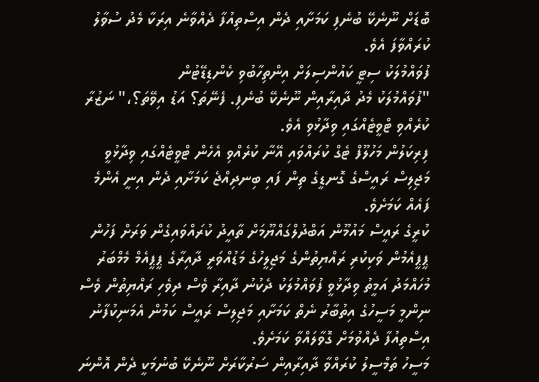ބޮޑަށް ނޫނެކޭ ބުނެފި ކަމަށާއި ދެން އިސްތިއުފާ ދެއްވާނެ އިރަކާ މެދު ސުވާލު ކުރައްވާފަ އެވެ.
ފުވައްމުލަކު ސިޓީ ކައުންސިލަށް އިންތިހާބުވި ކެންޑިޑޭޓުން
"ފުވައްމުލަކު މެދު ދާއިރާއިން ނޫނެކޭ ބުނެފި. ފެނޭތަ؟ އަޑު އިވޭތަ؟،" ނަޒުރާ ކުރެއްވި ޓްވީޓެއްގައި ވިދާޅުވި އެވެ.
ފިރިކަލުން މަހުލޫފް ޓެގް ކުރައްވައި އޭނާ ކުރެއްވި އެހެން ޓްވީޓެއްގައި ވިދާޅުވީ މަޖިލިސް ރައީސްގެ ގޮނޑީގެ ތިން ފައި ބިނދިއްޖެ ކަމަށާއި ދެން އިނީ އެންމެ ފައެއް ކަމަށެވެ.
ކުރީގެ ރައީސް މައުމޫން އަބްދުލްގައްޔޫމަށް ތާއީދު ކުރައްވައިގެން ވަރަށް ފަހުން ޕީޕީއެމުން ވަކިކުރި ރައްޔިތުންގެ މަޖިލީހުގެ މަޑުއްވަރީ ދާއިރާގެ ޕީޕީއެމް މެމްބަރު މުހައްމަދު އަމީތު ވިދާޅުވީ ފުވައްމުލަކު ދެކުނު ދާއިރާ ވެސް ދިވެހި ރައްޔިތުން ވެސް ނިންމީ މަސީހުގެ އިތުބާރު ނެތް ކަމަށާއި މަޖިލިސް ރައީސް ކަމުން އެމަނިކުފާނު އިސްތިއުފާ ދެއްވުމަށް ގޮވާލައްވާ ކަމަށެވެ.
މަސީހު ތަމްސީލު ކުރައްވާ ދާއިރާއިން ސަރުކާރަށް ނޫނެކޭ ބުނުމަކީ ދެން އޮންނަ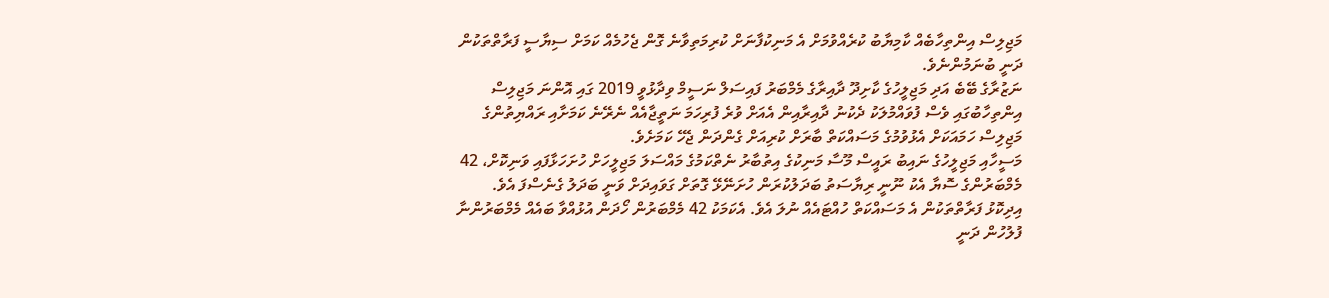މަޖިލިސް އިންތިހާބެއް ކާމިޔާބު ކުރެއްވުމަށް އެ މަނިކުފާނަށް ކުރިމަތިވާނެ ގޮން ޖެހުމެއް ކަމަށް ސިޔާސީ ފަރާތްތަކުން ދަނީ ބުނަމުންނެވެ.
ނަޒުރާގެ ބޭބެ އަދި މަޖިލީހުގެ ކާށިދޫ ދާއިރާގެ މެމްބަރު ފައިސަލް ނަސީމް ވިދާޅުވީ 2019 ގައި އޮންނަ މަޖިލިސް އިންތިހާބުގައި ވެސް ފުވައްމުލަކު ދެކުނު ދާއިރާއިން އެއަށް ވުރެ ފުރިހަމަ ނަތީޖާއެއް ނެރޭނެ ކަމަށާއި ރައްޔިތުންގެ މަޖިލިސް ހަމައަކަށް އެޅުވުމުގެ މަސައްކަތް ބާރަށް ކުރިއަށް ގެންދަން ޖެހޭ ކަމަށެވެ.
މަސީހާއި މަޖިލީހުގެ ނައިބު ރައީސް މޫސާ މަނިކުގެ އިތުބާރު ނެތްކަމުގެ މައްސަލަ މަޖިލީހަށް ހުށަހަޅާފައި ވަނިކޮށް، 42 މެމްބަރުންގެ ސޮޔާ އެކު ނޫނީ ރިޔާސަތު ބަދަލުކުރަން ހުށަނޭޅޭ ގޮތަށް ގަވައިދަށް ވަނީ ބަދަލު ގެނެސްފަ އެވެ. އިދިކޮޅު ފަރާތްތަކުން އެ މަސައްކަތް ހުއްޓައެއް ނުލަ އެވެ. އެކަމަކު 42 މެމްބަރުން ހޯދަން އުޅުއްވާ ބައެއް މެމްބަރުންނާ ފުލުހުން ދަނީ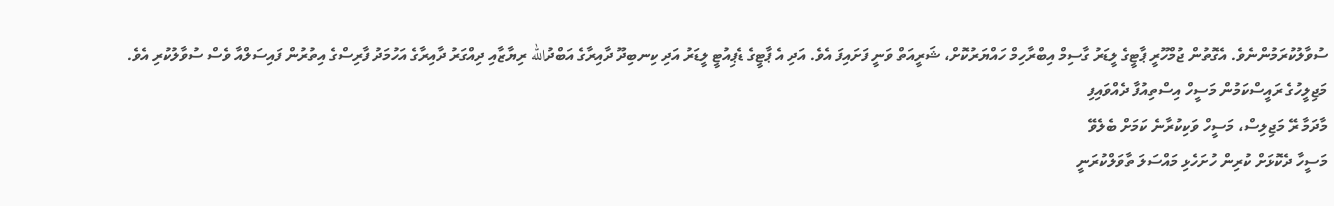ސުވާލުކުރަމުންނެވެ. އެގޮތުން ޖުމްހޫރީ ޕާޓީގެ ލީޑަރު ގާސިމް އިބްރާހިމް ހައްޔަރުކޮށް، ޝަރީއަތް ވަނީ ފަށައިފަ އެވެ. އަދި އެ ޕާޓީގެ ޑެޕިއުޓީ ލީޑަރު އަދި ކިނބިދޫ ދާއިރާގެ އަބްދުالله ރިޔާޒާއި ދިއްގަރު ދާއިރާގެ އަހުމަދު ފާރިސްގެ އިތުރުން ފައިސަލްއާ ވެސް ސުވާލުކުރި އެވެ.
މަޖިލީހުގެ ރައީސްކަމުން މަސީހް އިސްތިއުފާ ދެއްވައިފި
މާދަމާ ރޭ މަޖިލިސް، މަސީހް ވަކިކުރާނެ ކަމަށް ބެލެވޭ
މަސީހާ ދެކޮޅަށް ކުރިން ހުށަހެޅި މައްސަލަ ތާވަލްކުރަނީ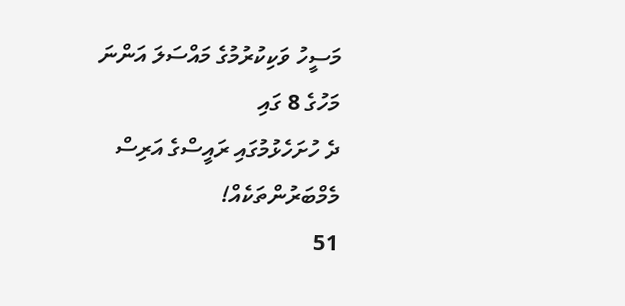މަސީހު ވަކިކުރުމުގެ މައްސަލަ އަންނަ މަހުގެ 8 ގައި
ދެ ހުށަހެޅުމުގައި ރައީސްގެ އަރިސް މެމްބަރުންތަކެއް!
51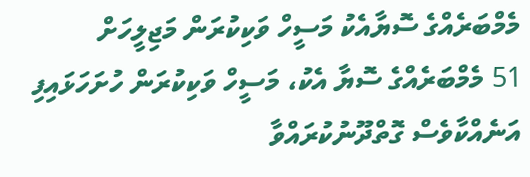މެމްބަރެއްގެ ސޮޔާއެކު މަސީހް ވަކިކުރަން މަޖިލީހަށް
51 މެމްބަރެއްގެ ސޮޔާ އެކު، މަސީހް ވަކިކުރަން ހުށަހަޅައިފި
އަނެއްކާވެސް ގޮތްދޫނުކުރައްވާ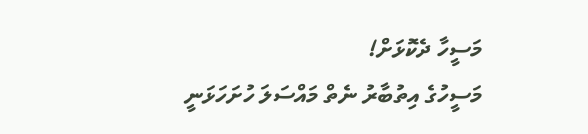މަސީހާ ދެކޮޅަށް!
މަސީހުގެ އިތުބާރު ނެތް މައްސަލަ ހުށަހަޅަނީ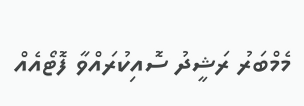މެމްބަރު ރަޝީދު ސޮއިކުރައްވާ ފޮޓޯއެއް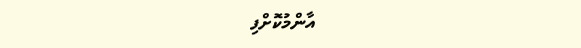އާންމުކޮށްފި